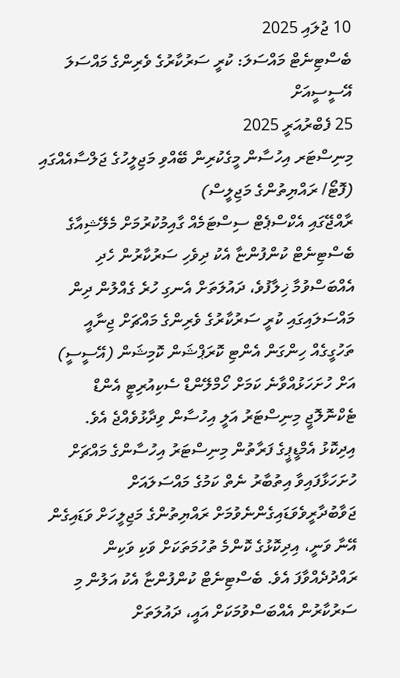10 ޖުލައި 2025
ބެސްޓިނެޓް މައްސަލަ: ކުރީ ސަރުކާރުގެ ވެރިންގެ މައްސަލަ އޭސީސީއަށް
25 ފެބްރުއަރީ 2025
މިނިސްޓަރ އިހުސާން މީގެކުރިން ބޭއްވި މަޖިލީހުގެ ޖަލްސާއެއްގައި (ފޮޓޯ/ ރައްޔިތުންގެ މަޖިލީސް)
ރާއްޖޭގައި އެކްސްޕެޓް ސިސްޓަމެއް ގާއިމުކުރުމަށް މެލޭޝިއާގެ ބެސްޓިނެޓް ކުންފުންޏާ އެކު ދިވެހި ސަރުކާރުން ހެދި އެއްބަސްވުމާ ޚިލާފުވެ، ދައުލަތަށް އެނގި ހުރެ ގެއްލުން ދިން މައްސަލައިގައި ކުރީ ސަރުކާރުގެ ވެރިންގެ މައްޗަށް ޖިނާއީ ތަހުގީގެއް ހިންގަން އެންޓި ކޮރަޕްޝަން ކޮމިޝަން (އޭސީސީ) އަށް ހުށަހަޅުއްވާނެ ކަމަށް ހޯމްލޭންޑް ސެކިއުރިޓީ އެންޑް ޓެކްނޮލޮޖީ މިނިސްޓަރު އަލީ އިހުސާން ވިދާޅުވެއްޖެ އެވެ.
އިދިކޮޅު އެމްޑީޕީގެ ފަރާތުން މިނިސްޓަރު އިހުސާންގެ މައްޗަށް ހުށަހަޅާފައިވާ އިތުބާރު ނެތް ކަމުގެ މައްސަލައަށް ޖަވާބުދާރީވެވަޑައިގެންނެވުމަށް ރައްޔިތުންގެ މަޖިލީހަށް ވަޑައިގެން އޭނާ ވަނީ، އިދިކޮޅުގެ ކޮންމެ ތުހުމަތަކަށް ވަކި ވަކިން ރައްދުދެއްވާފަ އެވެ. ބެސްޓިނެޓް ކުންފުންޏާ އެކު އަލުން މި ސަރުކާރުން އެއްބަސްވުމަކަށް އައީ، ދައުލަތަށް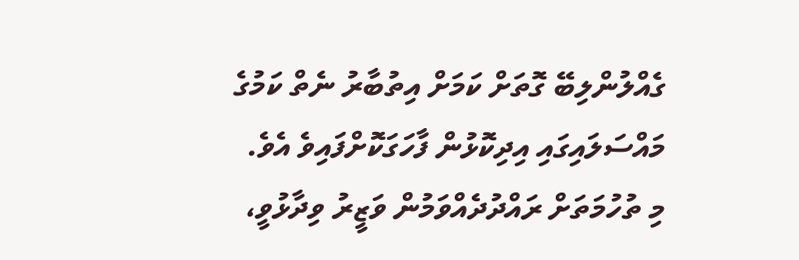ގެއްލުންލިބޭ ގޮތަށް ކަމަށް އިތުބާރު ނެތް ކަމުގެ މައްސަލައިގައި އިދިކޮޅުން ފާހަގަކޮށްފައިވެ އެވެ.
މި ތުހުމަތަށް ރައްދުދެއްވަމުން ވަޒީރު ވިދާޅުވީ،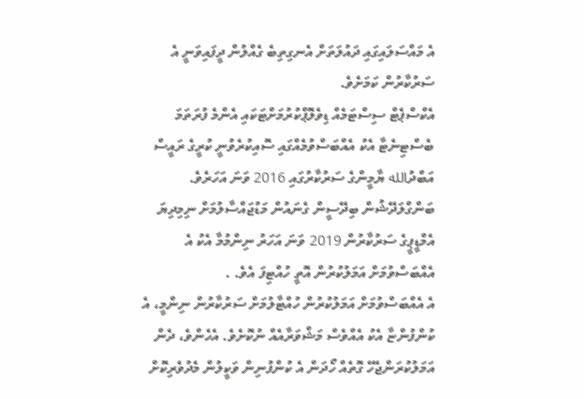އެ މައްސަލައިގައި ދައުލަތަށް އެނގިތިބެ ގެއްލުން ދީފައިވަނީ އެ ސަރުކާރުން ކަމަށެވެ.
އެކްސްޕެޓް ސިސްޓަމެއް ޑިވެލޮޕްކުރުމަށްޓަކައި އެންމެ ފުރަތަމަ ބެސްޓިނެޓާ އެކު އެއްބަސްވުމެއްގައި ސޮއިކުރެވުނީ ކުރީގެ ރައީސް އަބްދުالله ޔާމީންގެ ސަރުކާރުގައި 2016 ވަނަ އަހަރެވެ. ބަންގްލަދޭޝުން ބިދޭސީން ގެނައުން މަޑުޖައްސާލުމަށް ނިމިދިޔަ އެމްޑީޕީގެ ސަރުކާރުން 2019 ވަނަ އަހަރު ނިންމުމާ އެކު އެ އެއްބަސްވުމަށް އަމަލުކުރުން އޮތީ ހުއްޓިފަ އެވެ. .
އެ އެއްބަސްވުމަށް އަމަލުކުރުން ހުއްޓާލުމަށް ސަރުކާރުން ނިންމީ، އެ ކުންފުންޏާ އެކު އެއްވެސް މަޝްވަރާއެއް ނުކޮށެވެ. އެހެންވެ، ދެން އަމަލުކުރަންޖެހޭ ގޮތެއް ހޯދަން އެ ކުންފުނިން ވަކީލުން މެދުވެރިކޮށް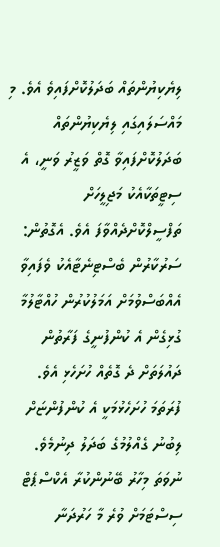ލިޔެކިޔުންތައް ބަދަލުކޮށްފައިވެ އެވެ. މި މައްސަލައިގައި ލިޔެކިޔުންތައް ބަދަލުކޮށްފައިވާ ގޮތް ވަޒީރު ވަނީ، އެ ސިޓީތަކާއެކު މަޖިލީހަށް ތަފްސީލްކޮށްދެއްވާފަ އެވެ. އެގޮތުން:
ސަރުކާރުން ބެސްޓިނެޓާއެކު ވެފައިވާ އެއްބަސްވުމަށް އަމަލުކުރުން ހުއްޓާލުމާ ގުޅިގެން އެ ކުންފުނީގެ ފަރާތުން ދައުލަތަށް ދެ ގޮތެއް ހުށަހެޅި އެވެ. ފުރަތަމަ ހުށަހެޅުމަކީ އެ ކުންފުންޏަށް ލިބުނު ގެއްލުމުގެ ބަދަލު ދިނުމެވެ. ނުވަތަ މިހާރު ބޭނުންކުރާ އެކްސްޕެޓް ސިސްޓަމަށް ވުރެ މާ ހަރުދަނާ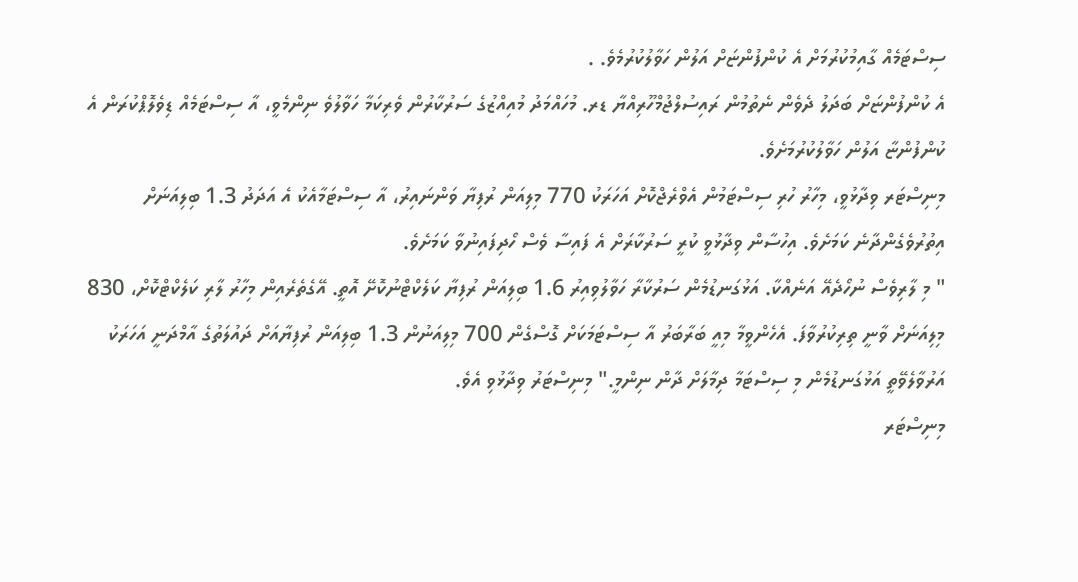ސިސްޓަމެއް ގާއިމުކުރުމަށް އެ ކުންފުންޏަށް އަލުން ހަވާލުކުރުމެވެ. .
އެ ކުންފުންޏަށް ބަދަލު ދެވެން ނެތުމުން ރައިސުލްޖުމްހޫރިއްޔާ ޑރ. މުހައްމަދު މުއިއްޒުގެ ސަރުކާރުން ވެރިކަމާ ހަވާލުވެ ނިންމެވީ، އާ ސިސްޓަމެއް ޑިވެލޮޕްކުރަން އެ ކުންފުންޏާ އަލުން ހަވާލުކުރުމަށެވެ.
މިނިސްޓަރ ވިދާޅުވީ، މިހާރު ހުރި ސިސްޓަމުން އެވްރެޖްކޮށް އަހަރަކު 770 މިލިއަން ރުފިޔާ ވަންނައިރު، އާ ސިސްޓަމާއެކު އެ އަދަދު 1.3 ބިލިއަނަށް އިތުރުވެގެންދާނެ ކަމަށެވެ. އިހުސާން ވިދާޅުވީ ކުރީ ސަރުކާރަށް އެ ފައިސާ ވެސް ހޯދިފައިނުވާ ކަމަށެވެ.
" މި ލާރިވެސް ނުހޯދެއޭ އަނެއްކާ. އަޅުގަނޑުމެން ސަރުކާރާ ހަވާލުވިއިރު 1.6 ބިލިއަން ރުފިޔާ ކަލެކްޓްނުކޮށޭ އޮތީ. އޭގެތެރެއިން މިހާރު ލާރި ކަލެކްޓްކޮށް، 830 މިލިއަނަށް ވާނީ ތިރިކުރުވާފަ. އެހެންވީމާ މިއީ ބަރާބަރު އާ ސިސްޓަމަކަށް ގޮސްގެން 700 މިލިއަނުން 1.3 ބިލިއަން ރުފިޔާއަށް ދައުލަތުގެ އާމްދަނީ އަހަރަކު އަރުވާލެވޭތީ އަޅުގަނޑުމެން މި ސިސްޓަމާ ދިމާލަށް ދާން ނިންމީ." މިނިސްޓަރު ވިދާޅުވި އެވެ.
މިނިސްޓަރ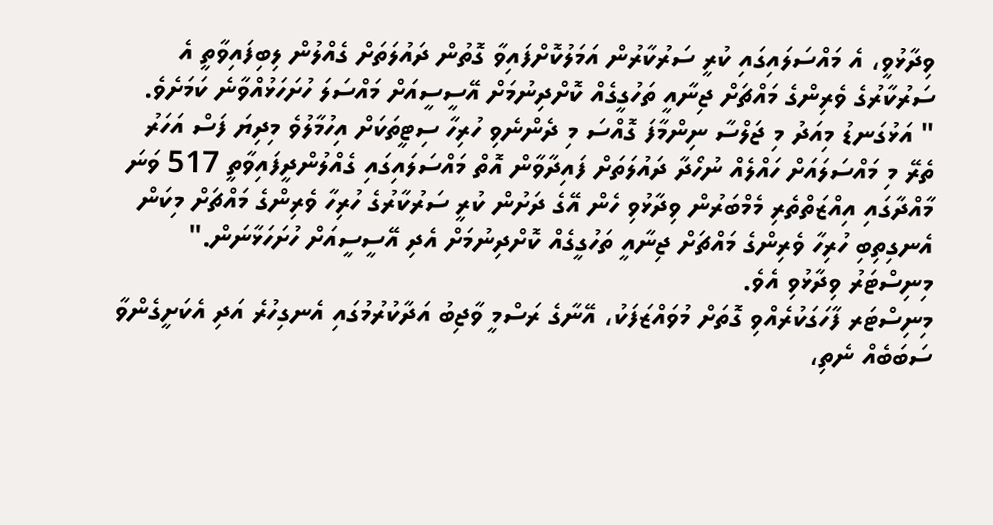ވިދާޅުވީ، އެ މައްސަލައިގައި ކުރީ ސަރުކާރުން އަމަލުކޮށްފައިވާ ގޮތުން ދައުލަތަށް ގެއްލުން ލިބިފައިވާތީ އެ ސަރުކާރުގެ ވެރިންގެ މައްޗަށް ޖިނާއީ ތަހުގީގެއް ކޮށްދިނުމަށް އޭސީސީއަށް މައްސަލަ ހުށަހަޅުއްވާނެ ކަމަށެވެ.
" އަޅުގަނޑު މިއަދު މި ޖަލްސާ ނިންމާފަ ގޮއްސަ މި ދެންނެވި ހުރިހާ ސިޓީތަކަށް އިހުމާލުވެ މިދިޔަ ފަސް އަހަރު ތެރޭ މި މައްސަލައަށް ހައްލެއް ނުހޯދާ ދައުލަތަށް ފައިދާވާން އޮތް މައްސަލައިގައި ގެއްލުންދީފައިވާތީ 517 ވަނަ މާއްދާގައި އިއްޒަތްތެރި މެމްބަރުން ވިދާޅުވި ހެން އޭގެ ދަށުން ކުރީ ސަރުކާރުގެ ހުރިހާ ވެރިންގެ މައްޗަށް މިކަން އެނގިތިބި ހުރިހާ ވެރިންގެ މައްޗަށް ޖިނާއީ ތަހުގީގެއް ކޮށްދިނުމަށް އެދި އޭސީސީއަށް ހުށަހަޅާނަން." މިނިސްޓަރު ވިދާޅުވި އެވެ.
މިނިސްޓަރ ފާހަގަކުރެއްވި ގޮތަށް މުވައްޒަފަކު، އޭނާގެ ރަސްމީ ވާޖިބު އަދާކުރުމުގައި އެނގިހުރެ އަދި އެކަށީގެންވާ ސަބަބެއް ނެތި،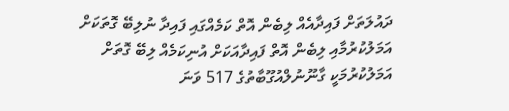ދައުލަތަށް ފައިދާއެއް ލިބެން އޮތް ކަމެއްގައި ފައިދާ ނުލިބޭ ގޮތަކަށް އަމަލުކުރުމާއި ލިބެން އޮތް ފައިދާއަކަށް އުނިކަމެއް ލިބޭ ގޮތަށް އަމަލުކުރުމަކީ ގާނޫނުލްއުގޫބާތުގެ 517 ވަނަ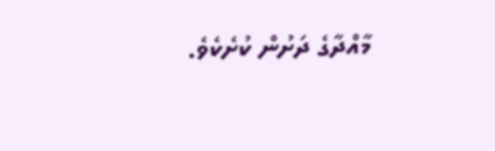މާއްދާގެ ދަށުން ކުށެކެވެ.